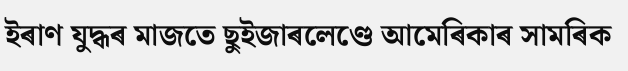ইৰাণ যুদ্ধৰ মাজতে ছুইজাৰলেণ্ডে আমেৰিকাৰ সামৰিক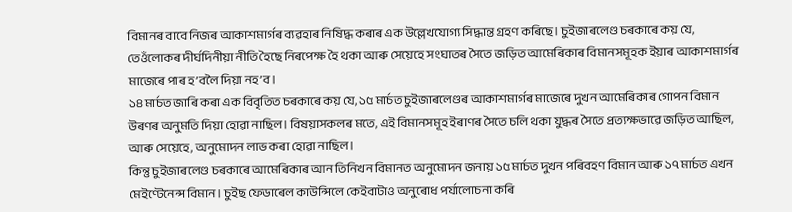বিমানৰ বাবে নিজৰ আকাশমাৰ্গৰ ব্যৱহাৰ নিষিদ্ধ কৰাৰ এক উল্লেখযোগ্য সিদ্ধান্ত গ্ৰহণ কৰিছে। চুইজাৰলেণ্ড চৰকাৰে কয় যে, তেওঁলোকৰ দীৰ্ঘদিনীয়া নীতি হৈছে নিৰপেক্ষ হৈ থকা আৰু সেয়েহে সংঘাতৰ সৈতে জড়িত আমেৰিকাৰ বিমানসমূহক ইয়াৰ আকাশমাৰ্গৰ মাজেৰে পাৰ হ’বলৈ দিয়া নহ’ব।
১৪ মাৰ্চত জাৰি কৰা এক বিবৃতিত চৰকাৰে কয় যে, ১৫ মাৰ্চত চুইজাৰলেণ্ডৰ আকাশমাৰ্গৰ মাজেৰে দুখন আমেৰিকাৰ গোপন বিমান উৰণৰ অনুমতি দিয়া হোৱা নাছিল। বিষয়াসকলৰ মতে, এই বিমানসমূহ ইৰাণৰ সৈতে চলি থকা যুদ্ধৰ সৈতে প্ৰত্যক্ষভাৱে জড়িত আছিল, আৰু সেয়েহে, অনুমোদন লাভ কৰা হোৱা নাছিল।
কিন্তু চুইজাৰলেণ্ড চৰকাৰে আমেৰিকাৰ আন তিনিখন বিমানত অনুমোদন জনায় ১৫ মাৰ্চত দুখন পৰিবহণ বিমান আৰু ১৭ মাৰ্চত এখন মেইণ্টেনেন্স বিমান। চুইছ ফেডাৰেল কাউন্সিলে কেইবাটাও অনুৰোধ পৰ্যালোচনা কৰি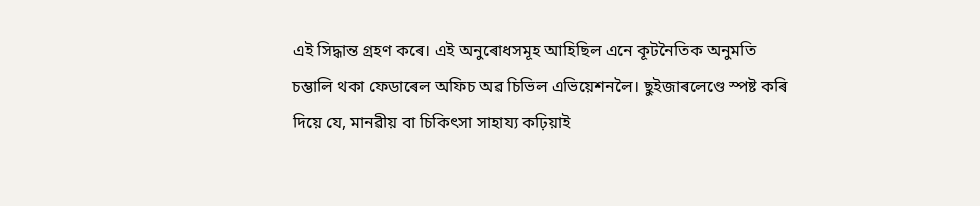এই সিদ্ধান্ত গ্ৰহণ কৰে। এই অনুৰোধসমূহ আহিছিল এনে কূটনৈতিক অনুমতি চম্ভালি থকা ফেডাৰেল অফিচ অৱ চিভিল এভিয়েশনলৈ। ছুইজাৰলেণ্ডে স্পষ্ট কৰি দিয়ে যে, মানৱীয় বা চিকিৎসা সাহায্য কঢ়িয়াই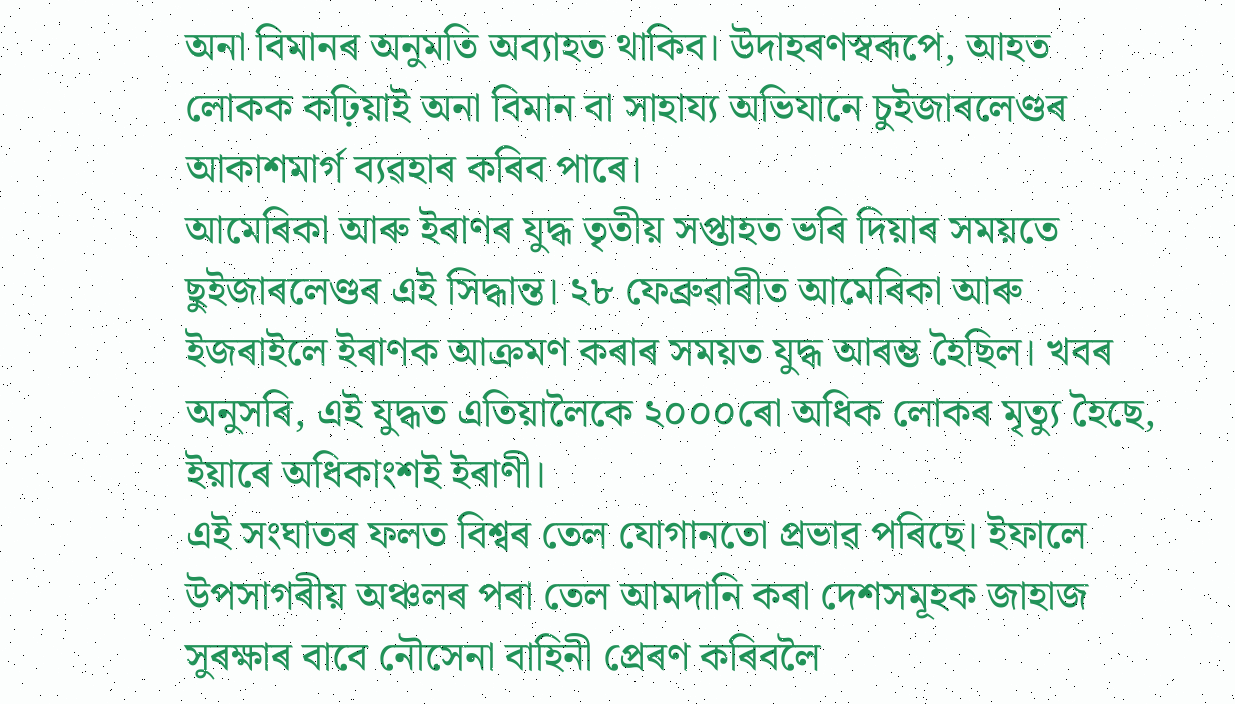অনা বিমানৰ অনুমতি অব্যাহত থাকিব। উদাহৰণস্বৰূপে, আহত লোকক কঢ়িয়াই অনা বিমান বা সাহায্য অভিযানে চুইজাৰলেণ্ডৰ আকাশমাৰ্গ ব্যৱহাৰ কৰিব পাৰে।
আমেৰিকা আৰু ইৰাণৰ যুদ্ধ তৃতীয় সপ্তাহত ভৰি দিয়াৰ সময়তে ছুইজাৰলেণ্ডৰ এই সিদ্ধান্ত। ২৮ ফেব্ৰুৱাৰীত আমেৰিকা আৰু ইজৰাইলে ইৰাণক আক্ৰমণ কৰাৰ সময়ত যুদ্ধ আৰম্ভ হৈছিল। খবৰ অনুসৰি, এই যুদ্ধত এতিয়ালৈকে ২০০০ৰো অধিক লোকৰ মৃত্যু হৈছে, ইয়াৰে অধিকাংশই ইৰাণী।
এই সংঘাতৰ ফলত বিশ্বৰ তেল যোগানতো প্ৰভাৱ পৰিছে। ইফালে উপসাগৰীয় অঞ্চলৰ পৰা তেল আমদানি কৰা দেশসমূহক জাহাজ সুৰক্ষাৰ বাবে নৌসেনা বাহিনী প্ৰেৰণ কৰিবলৈ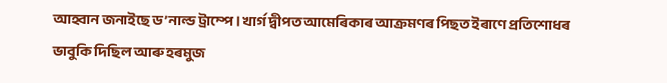আহ্বান জনাইছে ড’নাল্ড ট্ৰাম্পে। খাৰ্গ দ্বীপত আমেৰিকাৰ আক্ৰমণৰ পিছত ইৰাণে প্ৰতিশোধৰ ভাবুকি দিছিল আৰু হৰমুজ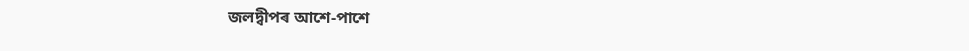জলদ্বীপৰ আশে-পাশে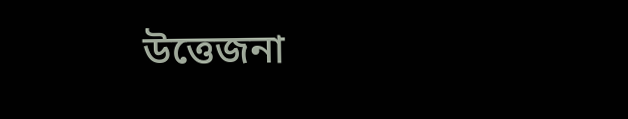উত্তেজনা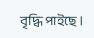বৃদ্ধি পাইছে।